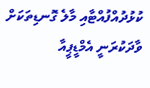ކުޅުދުއްފުއްޓާއި މާލެ ގޮނޑިތަކަށް ވާދަކުރަނީ އެމްޑީޕީއާ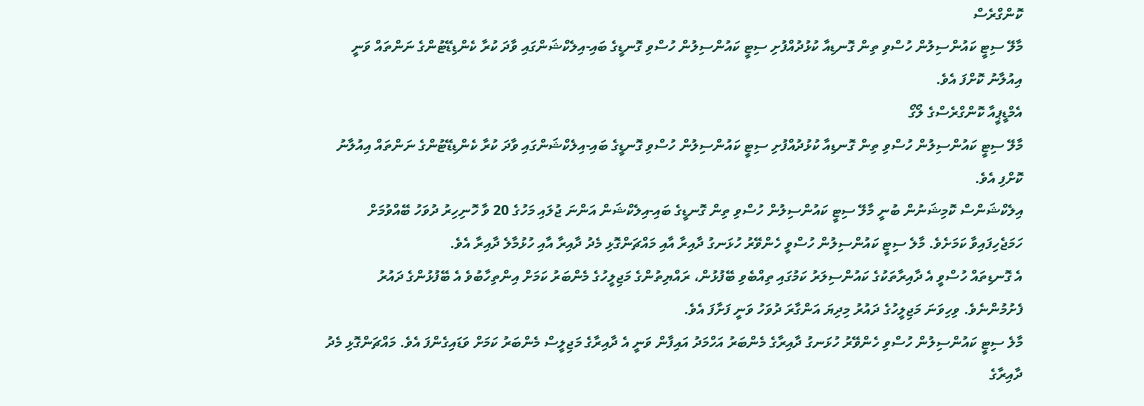ކޮންގްރެސް
މާލޭ ސިޓީ ކައުންސިލުން ހުސްވި ތިން ގޮނޑިއާ ކުޅުދުއްފުށި ސިޓީ ކައުންސިލުން ހުސްވި ގޮނޑީގެ ބައި-އިލެކްޝަންގައި ވާދަ ކުރާ ކެންޑިޑޭޓުންގެ ނަންތައް ވަނީ އިއުލާނު ކޮށްފަ އެވެ.
އެމްޑީޕީއާ ކޮންގްރެސްގެ ލޯގޯ
މާލޭ ސިޓީ ކައުންސިލުން ހުސްވި ތިން ގޮނޑިއާ ކުޅުދުއްފުށި ސިޓީ ކައުންސިލުން ހުސްވި ގޮނޑީގެ ބައި-އިލެކްޝަންގައި ވާދަ ކުރާ ކެންޑިޑޭޓުންގެ ނަންތައް އިއުލާނު ކޮށްފި އެވެ.
އިލެކްޝަންސް ކޮމިޝަނުން ބުނީ މާލޭ ސިޓީ ކައުންސިލުން ހުސްވި ތިން ގޮނޑީގެ ބައި-އިލެކްޝަން އަންނަ ޖުލައި މަހުގެ 20 ވާ ހޮނިހިރު ދުވަހު ބޭއްވުމަށް ހަމަޖެހިފައިވާ ކަމަށެވެ. މާލެ ސިޓީ ކައުންސިލުން ހުސްވީ ހެންވޭރު ހުޅަނގު ދާއިރާ އާއި މައްޗަންގޮޅި މެދު ދާއިރާ އާއި ހުޅުމާލެ ދާއިރާ އެވެ.
އެ ގޮނޑިތައް ހުސްވީ އެ ދާއިރާތަކުގެ ކައުންސިލަރު ކަމުގައި ތިއްބެވި ބޭފުޅުން، ރައްޔިތުންގެ މަޖިލީހުގެ މެންބަރު ކަމަށް އިންތިހާބުވެ އެ ބޭފުޅުންގެ ދައުރު ފެށުމުންނެވެ. ވިހިވަނަ މަޖިލީހުގެ ދައުރު މިދިޔަ އަންގާރަ ދުވަހު ވަނީ ފަށާފަ އެވެ.
މާލެ ސިޓީ ކައުންސިލުން ހުސްވި ހެންވޭރު ހުޅަނގު ދާއިރާގެ މެންބަރު އަހްމަދު އައިފާން ވަނީ އެ ދާއިރާގެ މަޖިލީސް މެންބަރު ކަމަށް ވަޑައިގެންފަ އެވެ. މައްޗަންގޮޅި މެދު ދާއިރާގެ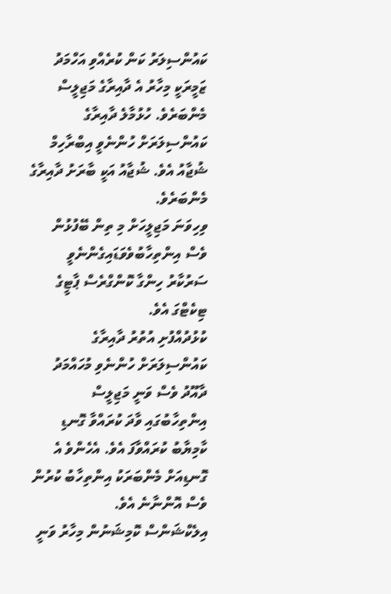ކައުންސިލަރު ކަން ކުރެއްވި އަހްމަދު ޒަމީރަކީ މިހާރު އެ ދާއިރާގެ މަޖިލީސް މެންބަރެވެ. ހުޅުމާލެ ދާއިރާގެ ކައުންސިލަރަށް ހުންނެވީ އިބްރާހިމް ޝުޖާއު އެވެ. ޝުޖާއު އަކީ ބާރަށު ދާއިރާގެ މެންބަރެވެ.
ވިހިވަނަ މަޖިލީހަށް މި ތިން ބޭފުޅުން ވެސް އިންތިހާބުވެވަޑައިގެންނެވީ ސަރުކާރު ހިންގާ ކޮންގްރެސް ޕާޓީގެ ޓިކެޓްގަ އެވެ.
ކުޅުދުއްފުށި އުތުރު ދާއިރާގެ ކައުންސިލަރަށް ހުންނެވި މުހައްމަދު ދާއޫދު ވެސް ވަނީ މަޖިލީސް އިންތިހާބުގައި ވާދަ ކުރައްވާ ގޮނޑި ކާމިޔާބު ކުރައްވާފަ އެވެ. އެހެންވެ އެ ގޮނޑިއަށް މެންބަރަކު އިންތިހާބު ކުރުން ވެސް އޮންނާނެ އެވެ.
އިލެކްޝަންސް ކޮމިޝަނުން މިހާރު ވަނީ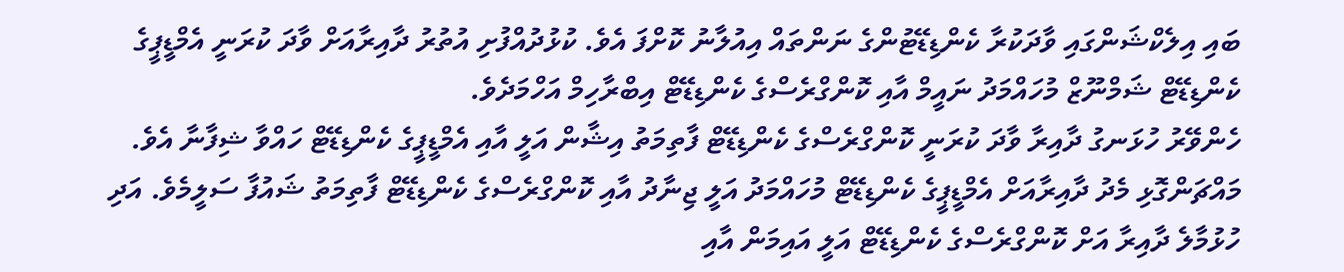ބައި އިލެކްޝަންގައި ވާދަކުރާ ކެންޑިޑޭޓުންގެ ނަންތައް އިއުލާނު ކޮށްފަ އެވެ. ކުޅުދުއްފުށި އުތުރު ދާއިރާއަށް ވާދަ ކުރަނީ އެމްޑީޕީގެ ކެންޑިޑޭޓް ޝަމްނޫޒް މުހައްމަދު ނައީމް އާއި ކޮންގްރެސްގެ ކެންޑިޑޭޓް އިބްރާހިމް އަހްމަދެވެ.
ހެންވޭރު ހުޅަނގު ދާއިރާ ވާދަ ކުރަނީ ކޮންގްރެސްގެ ކެންޑިޑޭޓް ފާތިމަތު އިޝާން އަލީ އާއި އެމްޑީޕީގެ ކެންޑިޑޭޓް ހައްވާ ޝިފާނާ އެވެ. މައްޗަންގޮޅި މެދު ދާއިރާއަށް އެމްޑީޕީގެ ކެންޑިޑޭޓް މުހައްމަދު އަލީ ޖިނާދު އާއި ކޮންގްރެސްގެ ކެންޑިޑޭޓް ފާތިމަތު ޝައުފާ ސަލީމެވެ. އަދި ހުޅުމާލެ ދާއިރާ އަށް ކޮންގްރެސްގެ ކެންޑިޑޭޓް އަލީ އައިމަން އާއި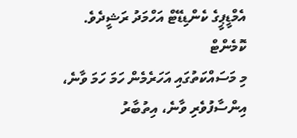އެމްޑީޕީގެ ކެންޑިޑޭޓް އަހްމަދު ރަޝީދެވެ.
ކޮމެންޓް
މި މަސައްކަތުގައި އަހަރެމެން ހަމަ ހަމަ ވާނެ، އިންސާފުވެރި ވާނެ، އިތުބާރު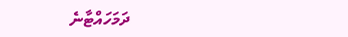ދަމަހައްޓާނެ